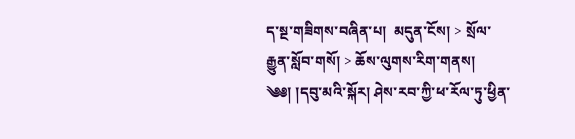ད་སྔ་གཟིགས་བཞིན་པ།  མདུན་ངོས། > སྲོལ་རྒྱུན་སློབ་གསོ། > ཆོས་ལུགས་རིག་གནས།
༄༅། །དབུ་མའི་སྐོར། ཤེས་རབ་ཀྱི་ཕ་རོལ་ཏུ་ཕྱིན་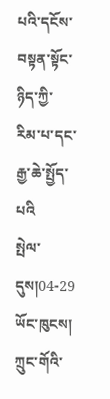པའི་དངོས་བསྟན་སྟོང་ཉིད་ཀྱི་རིམ་པ་དང་རྒྱ་ཆེ་སྤྱོད་པའི
སྤེལ་དུས།04-29  ཡོང་ཁུངས། ཀྲུང་གོའི་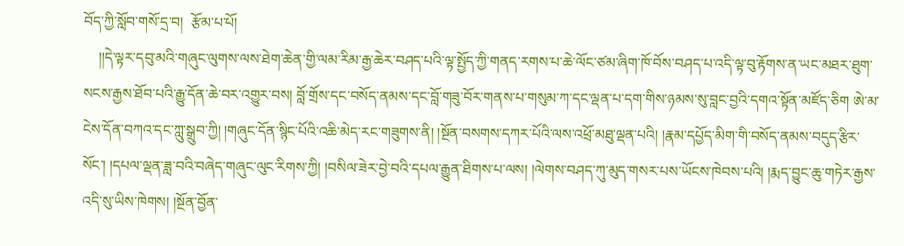བོད་ཀྱི་སློབ་གསོ་དྲ་བ།  རྩོམ་པ་པོ།
    །།དེ་ལྟར་དབུ་མའི་གཞུང་ལུགས་ལས་ཐེག་ཆེན་གྱི་ལམ་རིམ་རྒྱ་ཆེར་བཤད་པའི་ལྟ་སྤྱོད་ཀྱི་གནད་རགས་པ་ཆེ་ལོང་ཙམ་ཞིག་ཁོ་བོས་བཤད་པ་འདི་ལྟ་བུ་རྟོགས་ན་ཡང་མཐར་ཐུག་སངས་རྒྱས་ཐོབ་པའི་རྒྱུ་དོན་ཆེ་བར་འགྱུར་བས། བློ་གྲོས་དང་བསོད་ནམས་དང་བློ་གཟུ་བོར་གནས་པ་གསུམ་ཀ་དང་ལྡན་པ་དག་གིས་ཉམས་སུ་བླང་བྱའི་དགའ་སྟོན་མཛོད་ཅིག ཨེ་མ་ངེས་དོན་བཀའ་དང་ཀླུ་སྒྲུབ་ཀྱི། །གཞུང་དོན་སྙིང་པོའི་འཆི་མེད་རང་གཟུགས་ནི། །སྔོན་བསགས་དཀར་པོའི་ལས་འཕྲོ་མཐུ་ལྡན་པའི། །རྣམ་དཔྱོད་མིག་གི་བསོད་ནམས་བདུད་རྩིར་སོང་། །དཔལ་ལྡན་ཟླ་བའི་བཞེད་གཞུང་ལུང་རིགས་ཀྱི། །བསིལ་ཟེར་བྱེ་བའི་དཔལ་རྒྱུན་ཐིགས་པ་ལས། །ལེགས་བཤད་ཀུ་མུད་གསར་པས་ཡོངས་ཁེབས་པའི། །རྨད་བྱུང་ཆུ་གཏེར་རྒྱས་འདི་སུ་ཡིས་ཁེགས། །སྔོན་བྱོན་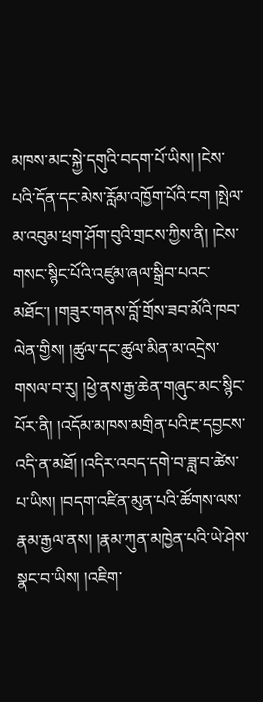མཁས་མང་སྐྱེ་དགུའི་བདག་པོ་ཡིས། །ངེས་པའི་དོན་དང་མེས་རློམ་འཁྱོག་པོའི་ངག །སྤེལ་མ་འབུམ་ཕྲག་ཤོག་བུའི་གྲངས་ཀྱིས་ནི། །ངེས་གསང་སྙིང་པོའི་འཛུམ་ཞལ་སྒྲིབ་པའང་མཐོང་། །གཟུར་གནས་བློ་གྲོས་ཟབ་མོའི་ཁབ་ལེན་གྱིས། །ཚུལ་དང་ཚུལ་མིན་མ་འདྲེས་གསལ་བ་རུ། །ཕྱེ་ནས་རྒྱ་ཆེན་གཞུང་མང་སྙིང་པོར་ནི། །འདོམ་མཁས་མགྲིན་པའི་རྔ་དབྱངས་འདི་ན་མཐོ། །འདིར་འབད་དགེ་བ་ཟླ་བ་ཚེས་པ་ཡིས། །བདག་འཛིན་མུན་པའི་ཚོགས་ལས་རྣམ་རྒྱལ་ནས། །རྣམ་ཀུན་མཁྱེན་པའི་ཡེ་ཤེས་སྣང་བ་ཡིས། །འཇིག་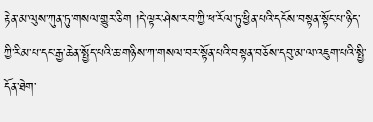རྟེན་མ་ལུས་ཀུན་ཏུ་གསལ་གྱུར་ཅིག །དེ་ལྟར་ཤེས་རབ་ཀྱི་ཕ་རོལ་ཏུ་ཕྱིན་པའི་དངོས་བསྟན་སྟོང་པ་ཉིད་ཀྱི་རིམ་པ་དང་རྒྱ་ཆེན་སྤྱོད་པའི་ཆ་གཉིས་ཀ་གསལ་བར་སྟོན་པའི་བསྟན་བཅོས་དབུ་མ་ལ་འཇུག་པའི་སྤྱི་དོན་ཐེག་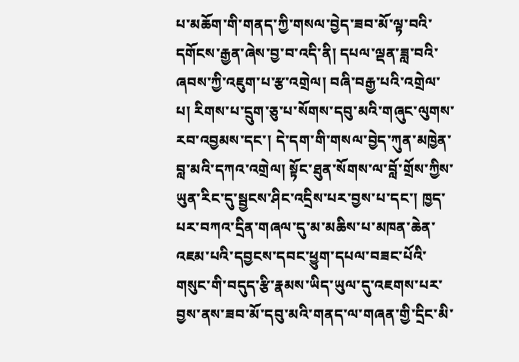པ་མཆོག་གི་གནད་ཀྱི་གསལ་བྱེད་ཟབ་མོ་ལྟ་བའི་དགོངས་རྒྱན་ཞེས་བྱ་བ་འདི་ནི། དཔལ་ལྡན་ཟླ་བའི་ཞབས་ཀྱི་འཇུག་པ་རྩ་འགྲེལ། བཞི་བརྒྱ་པའི་འགྲེལ་པ། རིགས་པ་དྲུག་ཅུ་པ་སོགས་དབུ་མའི་གཞུང་ལུགས་རབ་འབྱམས་དང་། དེ་དག་གི་གསལ་བྱེད་ཀུན་མཁྱེན་བླ་མའི་དཀའ་འགྲེལ། སྟོང་ཐུན་སོགས་ལ་བློ་གྲོས་ཀྱིས་ཡུན་རིང་དུ་སྦྱངས་ཤིང་འདྲིས་པར་བྱས་པ་དང་། ཁྱད་པར་བཀའ་དྲིན་གཞལ་དུ་མ་མཆིས་པ་མཁན་ཆེན་འཇམ་པའི་དབྱངས་དབང་ཕྱུག་དཔལ་བཟང་པོའི་གསུང་གི་བདུད་རྩི་རྣམས་ཡིད་ཡུལ་དུ་འཇགས་པར་བྱས་ནས་ཟབ་མོ་དབུ་མའི་གནད་ལ་གཞན་གྱི་དྲིང་མི་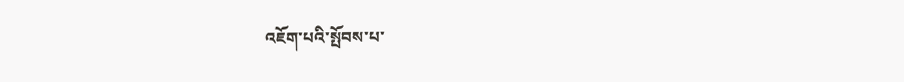འཇོག་པའི་སྤོབས་པ་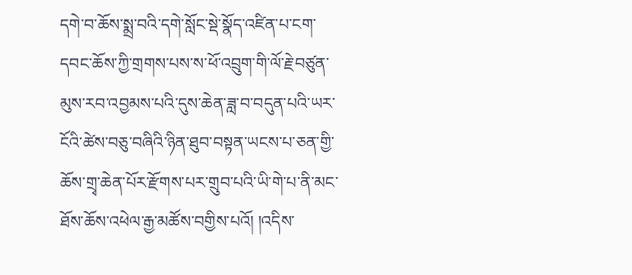དགེ་བ་ཆོས་སྨྲ་བའི་དགེ་སློང་སྡེ་སྣོད་འཛིན་པ་ངག་དབང་ཆོས་ཀྱི་གྲགས་པས་ས་ཕོ་འབྲུག་གི་ལོ་རྗེ་བཙུན་མུས་རབ་འབྱམས་པའི་དུས་ཆེན་ཟླ་བ་བདུན་པའི་ཡར་ངོའི་ཚེས་བཅུ་བཞིའི་ཉིན་ཐུབ་བསྟན་ཡངས་པ་ཅན་གྱི་ཆོས་གྲྭ་ཆེན་པོར་རྫོགས་པར་གྲུབ་པའི་ཡི་གེ་པ་ནི་མང་ཐོས་ཆོས་འཕེལ་རྒྱ་མཚོས་བགྱིས་པའོ། །འདིས་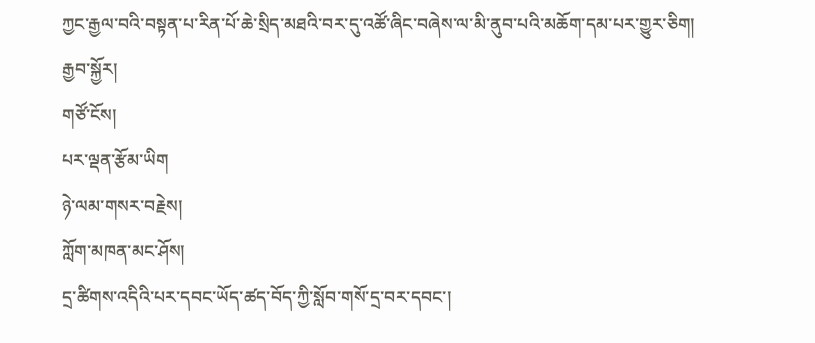ཀྱང་རྒྱལ་བའི་བསྟན་པ་རིན་པོ་ཆེ་སྲིད་མཐའི་བར་དུ་འཚོ་ཞིང་བཞེས་ལ་མི་ནུབ་པའི་མཆོག་དམ་པར་གྱུར་ཅིག།
རྒྱབ་སྐྱོར།
གཙོ་ངོས།
པར་ལྡན་རྩོམ་ཡིག
ཉེ་ལམ་གསར་བརྗེས།
ཀློག་མཁན་མང་ཤོས།
དྲ་ཚིགས་འདིའི་པར་དབང་ཡོད་ཚད་བོད་ཀྱི་སློབ་གསོ་དྲ་བར་དབང་།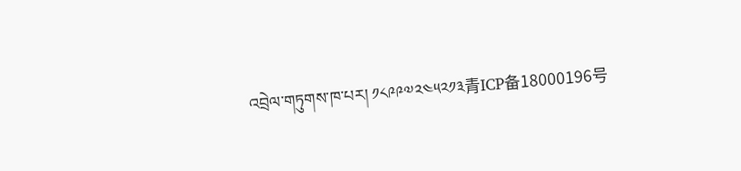འབྲེལ་གཏུགས་ཁ་པར། ༡༨༩༩༧༢༤༥༢༡༣青ICP备18000196号